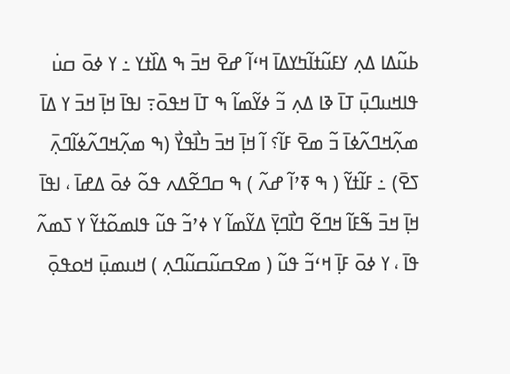ߕߎ߬ߡߊ ߡߍ߲ ߌߓߎ߬ߙߊ߬ߤߌߡߊ߫ ߞߵߊ߬ ߝߐ߫ ߞߏ߫ ߒ ߡߊ߰ߙߌ ߸ ߌ ߦߋ߫ ߛߎ߭ ߟߊߞߎߣߎ߲߫ ߠߊ߫ ߢߊ ߡߍ߲ ߏ߬ ߦߌ߬ߘߊ߬ ߒ ߠߊ߫ ߞߟߋ߫߹ ߊߟߊ߫ ߞߊ߲߫ ߞߏ߫ ߌ ߡߊ߫ ߘߍ߲߬ߞߣߍ߬ߦߊ߫ ߏ߬ ߘߐ߫ ߓߊ߬؟ ߊ߬ ߞߊ߲߫ ߞߏ߫ ߤߊ߯ߟߌ߯ (ߒ ߘߍ߲߬ߞߣߍ߬ߦߊ߬ߣߍ߲߫ ߖߐ߫) ߸ ߓߊ߬ߙߌ߬ ( ߒ ߧߴߊ߬ ߝߍ߬ ) ߒ ߛߣߐ߬ߡߍ ߟߋ߬ ߦߋ߫ ߡߝߊ߫ ، ߊߟߊ߫ ߞߊ߲߫ ߞߏ߫ ߒ߬ߓߊ߬ ߞߣߐ߬ ߣߊ߯ߣߌ߲߫ ߡߌ߬ߘߊ߬ ߌ ߦߴߏ߬ ߟߎ߬ ߟߊߘߋ߬ߙߌ߬ ߌ ߖߘߍ߬ ߟߊ߫ ، ߌ ߦߋ߫ ߓߊ߲߫ ߞߵߏ߬ ߟߎ߬ ( ߘߐߛߎ߬ߛߎ߬ߣߍ߲ ) ߞߎߘߎ߲߫ ߞߋߟߋ߲߫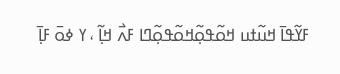ߓߌ߬ߟߊ߫ ߞߎ߬ߙߎ ߞߋ߬ߟߋ߲߬ߞߋ߬ߟߋ߲߬ߣߊ ߓߍ߯ ߞߊ߲߬ ، ߌ ߦߋ߫ ߓߊ߲߫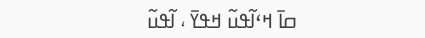ߛߊ߫ ߞߵߊ߬ߟߎ߬ ߞߟߌ߫ ، ߊ߬ߟߎ߬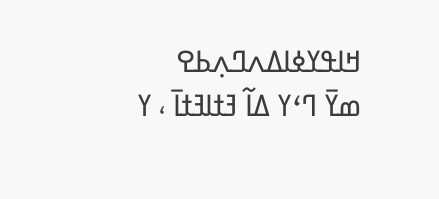ߞߊߟߌߦߊߡߍߣߍ߲ߕߐ ߘߌ߫ ߣߵߌ ߡߊ߬ ߔߙߊߔߙߊ߫ ، ߌ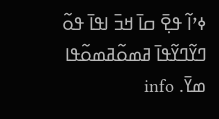ߦߴߊ߬ ߟߐ߲߫ ߛߊ߫ ߞߏ߫ ߊߟߊ߫ ߟߋ߬ ߣߌ߬ߣߌ߬ߟߊ߫ ߥߘߋ߬ߥߘߋ߬ߟߊ ߘߌ߫. info